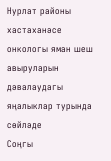Нурлат районы хастаханәсе онкологы яман шеш авыруларын дәвалаудагы яңалыклар турында сөйләде
Соңгы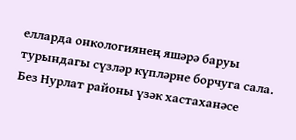елларда онкологиянең яшәрә баруы турындагы сүзләр күпләрне борчуга сала.
Без Нурлат районы үзәк хастаханәсе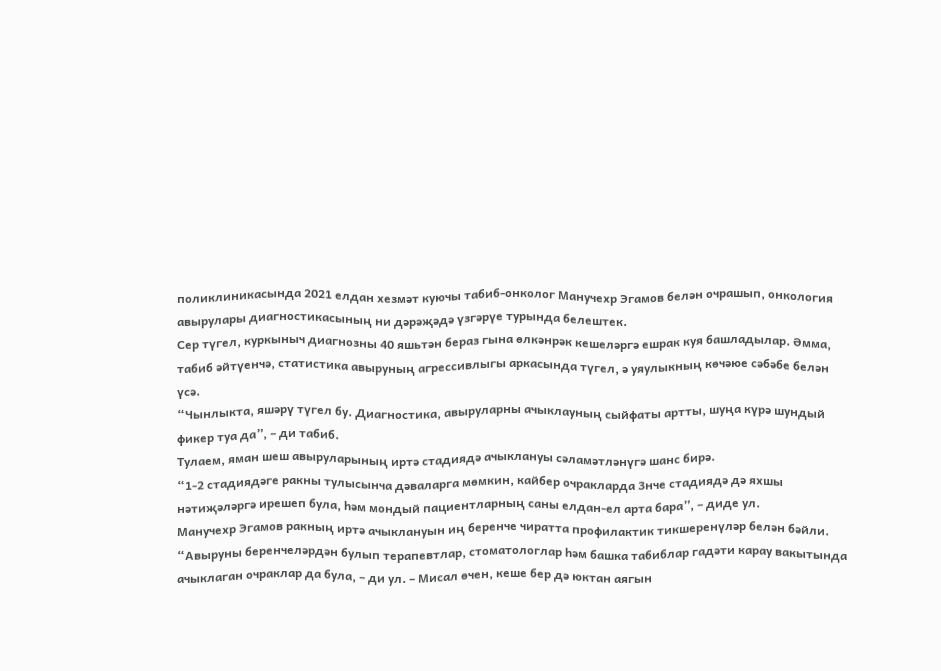поликлиникасында 2021 елдан хезмәт куючы табиб-онколог Манучехр Эгамов белән очрашып, онкология авырулары диагностикасының ни дәрәҗәдә үзгәрүе турында белештек.
Сер түгел, куркыныч диагнозны 40 яшьтән бераз гына өлкәнрәк кешеләргә ешрак куя башладылар. Әмма, табиб әйтүенчә, статистика авыруның агрессивлыгы аркасында түгел, ә уяулыкның көчәюе сәбәбе белән үсә.
“Чынлыкта, яшәрү түгел бу. Диагностика, авыруларны ачыклауның сыйфаты артты, шуңа күрә шундый фикер туа да”, – ди табиб.
Тулаем, яман шеш авыруларының иртә стадиядә ачыклануы сәламәтләнүгә шанс бирә.
“1-2 стадиядәге ракны тулысынча дәваларга мөмкин, кайбер очракларда 3нче стадиядә дә яхшы нәтиҗәләргә ирешеп була, һәм мондый пациентларның саны елдан-ел арта бара”, – диде ул.
Манучехр Эгамов ракның иртә ачыклануын иң беренче чиратта профилактик тикшеренүләр белән бәйли.
“Авыруны беренчеләрдән булып терапевтлар, стоматологлар һәм башка табиблар гадәти карау вакытында ачыклаган очраклар да була, – ди ул. – Мисал өчен, кеше бер дә юктан аягын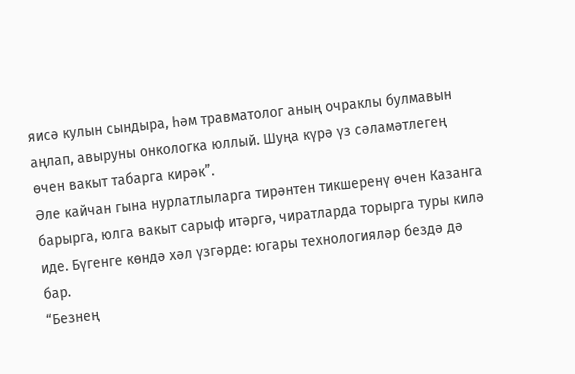яисә кулын сындыра, һәм травматолог аның очраклы булмавын аңлап, авыруны онкологка юллый. Шуңа күрә үз сәламәтлегең өчен вакыт табарга кирәк”.
Әле кайчан гына нурлатлыларга тирәнтен тикшеренү өчен Казанга барырга, юлга вакыт сарыф итәргә, чиратларда торырга туры килә иде. Бүгенге көндә хәл үзгәрде: югары технологияләр бездә дә бар.
“Безнең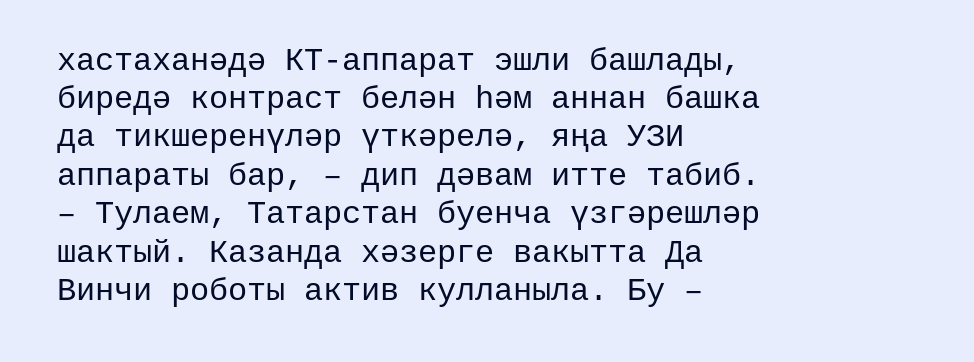хастаханәдә КТ-аппарат эшли башлады, биредә контраст белән һәм аннан башка да тикшеренүләр үткәрелә, яңа УЗИ аппараты бар, – дип дәвам итте табиб. – Тулаем, Татарстан буенча үзгәрешләр шактый. Казанда хәзерге вакытта Да Винчи роботы актив кулланыла. Бу –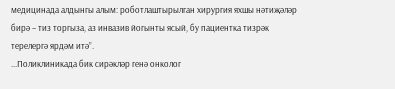медицинада алдынгы алым: роботлаштырылган хирургия яхшы нәтиҗәләр бирә – тиз торгыза, аз инвазив йогынты ясый, бу пациентка тизрәк терелергә ярдәм итә”.
...Поликлиникада бик сирәкләр генә онколог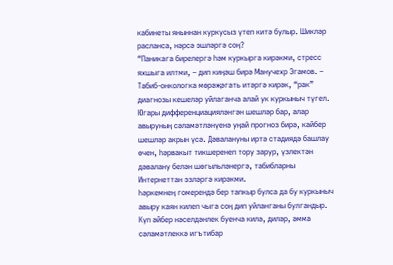кабинеты яныннан куркусыз үтеп китә булыр. Шикләр расланса, нәрсә эшләргә соң?
“Паникага бирелергә һәм куркырга кирәкми, стресс яхшыга илтми, – дип киңәш бирә Манучехр Эгамов. – Табиб-онкологка мөрәҗәгать итәргә кирәк, “рак” диагнозы кешеләр уйлаганча алай ук куркыныч түгел. Югары дифференциацияләнгән шешләр бар, алар авыруның сәламәтләнүенә уңай прогноз бирә, кайбер шешләр акрын үсә. Дәвалануны иртә стадиядә башлау өчен, һәрвакыт тикшеренеп тору зарур, үзлектән дәвалану белән шөгыльләнергә, табибларны Интернеттан эзләргә кирәкми.
Һәркемнең гомерендә бер тапкыр булса да бу куркыныч авыру каян килеп чыга соң дип уйланганы булгандыр. Күп әйбер нәселдәнлек буенча килә, диләр, әмма сәламәтлеккә игътибар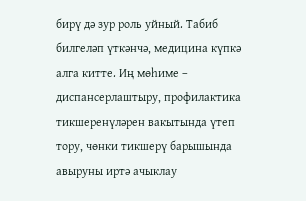бирү дә зур роль уйный. Табиб билгеләп үткәнчә, медицина күпкә алга китте. Иң мөһиме – диспансерлаштыру, профилактика тикшеренүләрен вакытында үтеп тору, чөнки тикшерү барышында авыруны иртә ачыклау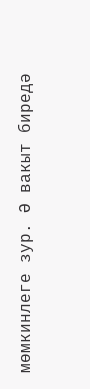мөмкинлеге зур. Ә вакыт биредә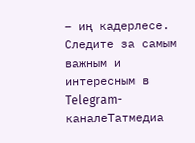– иң кадерлесе.
Следите за самым важным и интересным в Telegram-каналеТатмедиа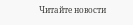Читайте новости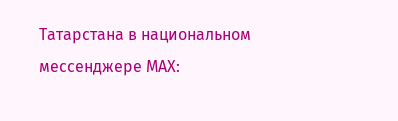Татарстана в национальном мессенджере MАХ: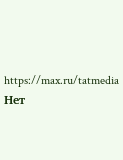https://max.ru/tatmedia
Нет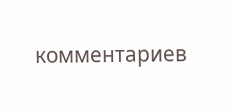комментариев